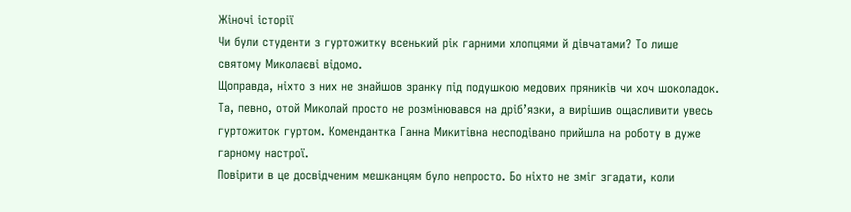Жіночі історії
Чи були студенти з гуртожитку всенький рік гарними хлопцями й дівчатами? То лише святому Миколаєві відомо.
Щоправда, ніхто з них не знайшов зранку під подушкою медових пряників чи хоч шоколадок. Та, певно, отой Миколай просто не розмінювався на дріб’язки, а вирішив ощасливити увесь гуртожиток гуртом. Комендантка Ганна Микитівна несподівано прийшла на роботу в дуже гарному настрої.
Повірити в це досвідченим мешканцям було непросто. Бо ніхто не зміг згадати, коли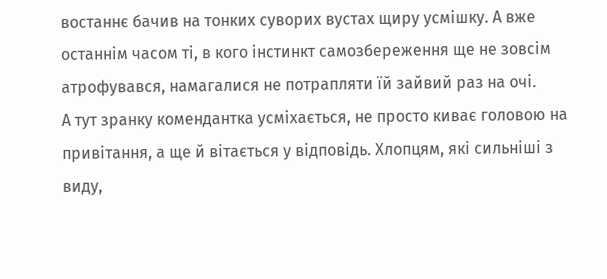востаннє бачив на тонких суворих вустах щиру усмішку. А вже останнім часом ті, в кого інстинкт самозбереження ще не зовсім атрофувався, намагалися не потрапляти їй зайвий раз на очі.
А тут зранку комендантка усміхається, не просто киває головою на привітання, а ще й вітається у відповідь. Хлопцям, які сильніші з виду,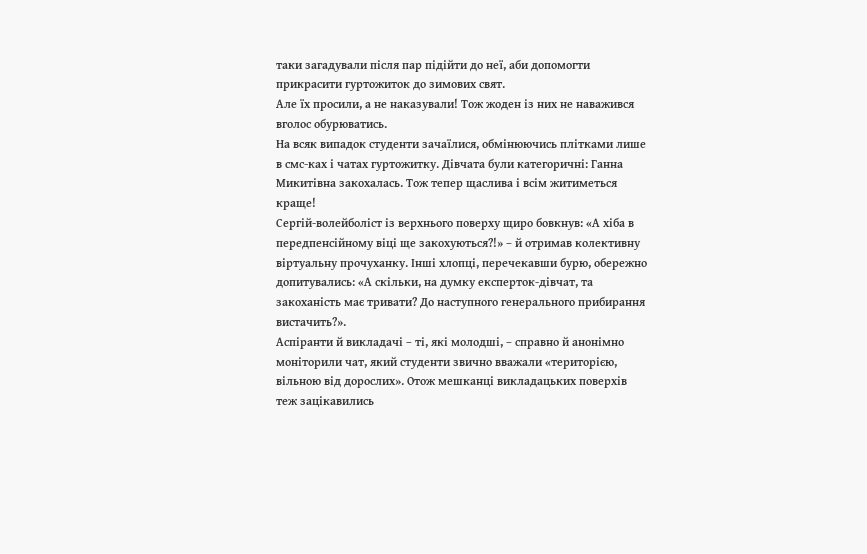таки загадували після пар підійти до неї, аби допомогти прикрасити гуртожиток до зимових свят.
Але їх просили, а не наказували! Тож жоден із них не наважився вголос обурюватись.
На всяк випадок студенти зачаїлися, обмінюючись плітками лише в смс-ках і чатах гуртожитку. Дівчата були категоричні: Ганна Микитівна закохалась. Тож тепер щаслива і всім житиметься краще!
Сергій-волейболіст із верхнього поверху щиро бовкнув: «А хіба в передпенсійному віці ще закохуються?!» – й отримав колективну віртуальну прочуханку. Інші хлопці, перечекавши бурю, обережно допитувались: «А скільки, на думку експерток-дівчат, та закоханість має тривати? До наступного генерального прибирання вистачить?».
Аспіранти й викладачі – ті, які молодші, – справно й анонімно моніторили чат, який студенти звично вважали «територією, вільною від дорослих». Отож мешканці викладацьких поверхів теж зацікавились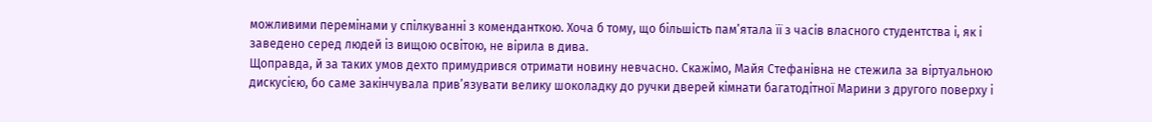можливими перемінами у спілкуванні з коменданткою. Хоча б тому, що більшість пам’ятала її з часів власного студентства і, як і заведено серед людей із вищою освітою, не вірила в дива.
Щоправда, й за таких умов дехто примудрився отримати новину невчасно. Скажімо, Майя Стефанівна не стежила за віртуальною дискусією, бо саме закінчувала прив’язувати велику шоколадку до ручки дверей кімнати багатодітної Марини з другого поверху і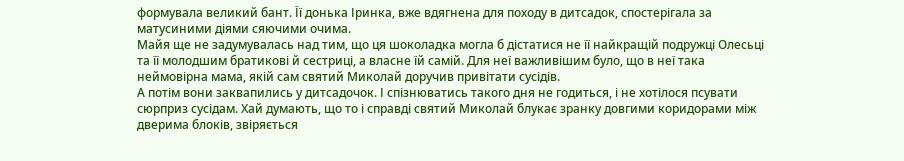формувала великий бант. Її донька Іринка, вже вдягнена для походу в дитсадок, спостерігала за матусиними діями сяючими очима.
Майя ще не задумувалась над тим, що ця шоколадка могла б дістатися не її найкращій подружці Олесьці та її молодшим братикові й сестриці, а власне їй самій. Для неї важливішим було, що в неї така неймовірна мама, якій сам святий Миколай доручив привітати сусідів.
А потім вони заквапились у дитсадочок. І спізнюватись такого дня не годиться, і не хотілося псувати сюрприз сусідам. Хай думають, що то і справді святий Миколай блукає зранку довгими коридорами між дверима блоків, звіряється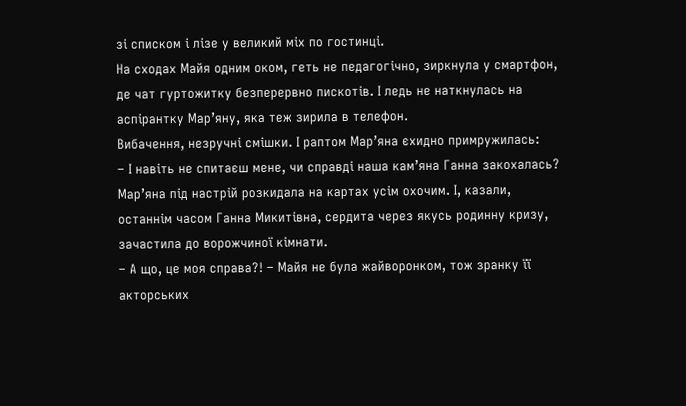зі списком і лізе у великий міх по гостинці.
На сходах Майя одним оком, геть не педагогічно, зиркнула у смартфон, де чат гуртожитку безперервно пискотів. І ледь не наткнулась на аспірантку Мар’яну, яка теж зирила в телефон.
Вибачення, незручні смішки. І раптом Мар’яна єхидно примружилась:
– І навіть не спитаєш мене, чи справді наша кам’яна Ганна закохалась?
Мар’яна під настрій розкидала на картах усім охочим. І, казали, останнім часом Ганна Микитівна, сердита через якусь родинну кризу, зачастила до ворожчиної кімнати.
– А що, це моя справа?! – Майя не була жайворонком, тож зранку її акторських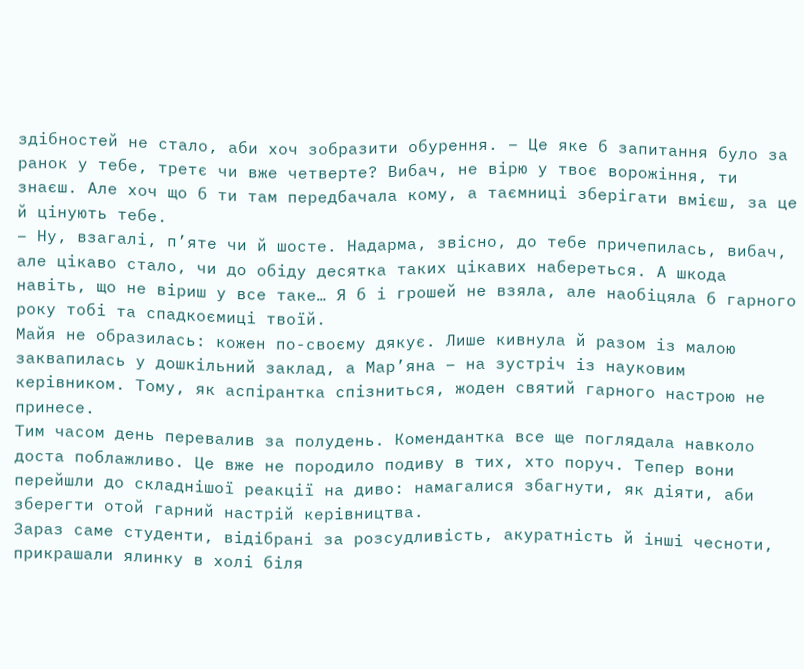здібностей не стало, аби хоч зобразити обурення. – Це яке б запитання було за ранок у тебе, третє чи вже четверте? Вибач, не вірю у твоє ворожіння, ти знаєш. Але хоч що б ти там передбачала кому, а таємниці зберігати вмієш, за це й цінують тебе.
– Ну, взагалі, п’яте чи й шосте. Надарма, звісно, до тебе причепилась, вибач, але цікаво стало, чи до обіду десятка таких цікавих набереться. А шкода навіть, що не віриш у все таке… Я б і грошей не взяла, але наобіцяла б гарного року тобі та спадкоємиці твоїй.
Майя не образилась: кожен по-своєму дякує. Лише кивнула й разом із малою заквапилась у дошкільний заклад, а Мар’яна – на зустріч із науковим керівником. Тому, як аспірантка спізниться, жоден святий гарного настрою не принесе.
Тим часом день перевалив за полудень. Комендантка все ще поглядала навколо доста поблажливо. Це вже не породило подиву в тих, хто поруч. Тепер вони перейшли до складнішої реакції на диво: намагалися збагнути, як діяти, аби зберегти отой гарний настрій керівництва.
Зараз саме студенти, відібрані за розсудливість, акуратність й інші чесноти, прикрашали ялинку в холі біля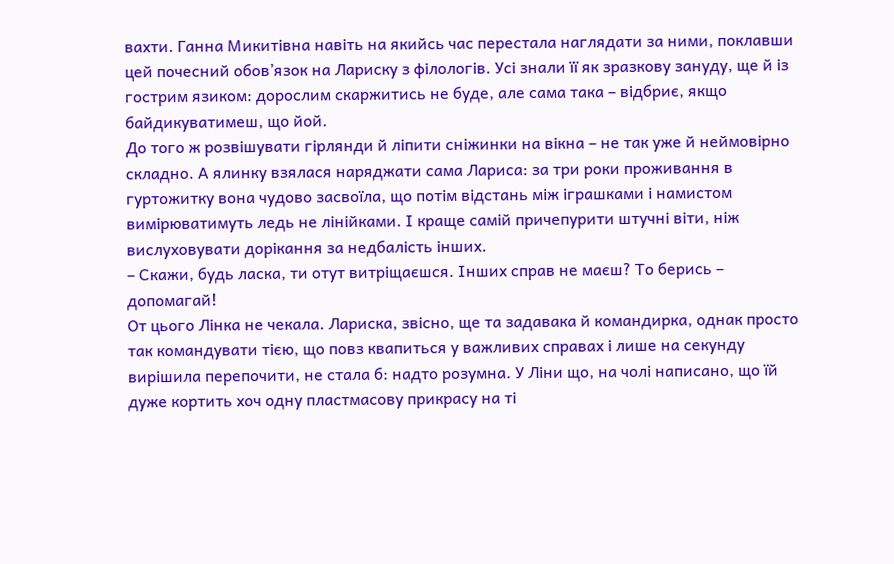вахти. Ганна Микитівна навіть на якийсь час перестала наглядати за ними, поклавши цей почесний обов’язок на Лариску з філологів. Усі знали її як зразкову зануду, ще й із гострим язиком: дорослим скаржитись не буде, але сама така – відбриє, якщо байдикуватимеш, що йой.
До того ж розвішувати гірлянди й ліпити сніжинки на вікна – не так уже й неймовірно складно. А ялинку взялася наряджати сама Лариса: за три роки проживання в гуртожитку вона чудово засвоїла, що потім відстань між іграшками і намистом вимірюватимуть ледь не лінійками. І краще самій причепурити штучні віти, ніж вислуховувати дорікання за недбалість інших.
– Скажи, будь ласка, ти отут витріщаєшся. Інших справ не маєш? То берись – допомагай!
От цього Лінка не чекала. Лариска, звісно, ще та задавака й командирка, однак просто так командувати тією, що повз квапиться у важливих справах і лише на секунду вирішила перепочити, не стала б: надто розумна. У Ліни що, на чолі написано, що їй дуже кортить хоч одну пластмасову прикрасу на ті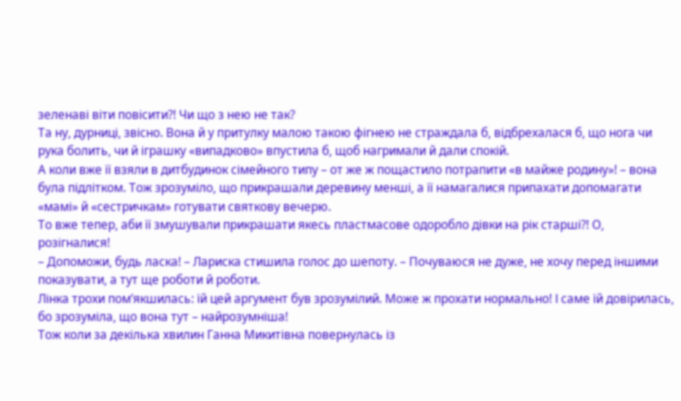зеленаві віти повісити?! Чи що з нею не так?
Та ну, дурниці, звісно. Вона й у притулку малою такою фігнею не страждала б, відбрехалася б, що нога чи рука болить, чи й іграшку «випадково» впустила б, щоб нагримали й дали спокій.
А коли вже її взяли в дитбудинок сімейного типу – от же ж пощастило потрапити «в майже родину»! – вона була підлітком. Тож зрозуміло, що прикрашали деревину менші, а її намагалися припахати допомагати «мамі» й «сестричкам» готувати святкову вечерю.
То вже тепер, аби її змушували прикрашати якесь пластмасове одоробло дівки на рік старші?! О, розігналися!
– Допоможи, будь ласка! – Лариска стишила голос до шепоту. – Почуваюся не дуже, не хочу перед іншими показувати, а тут ще роботи й роботи.
Лінка трохи пом’якшилась: їй цей аргумент був зрозумілий. Може ж прохати нормально! І саме їй довірилась, бо зрозуміла, що вона тут – найрозумніша!
Тож коли за декілька хвилин Ганна Микитівна повернулась із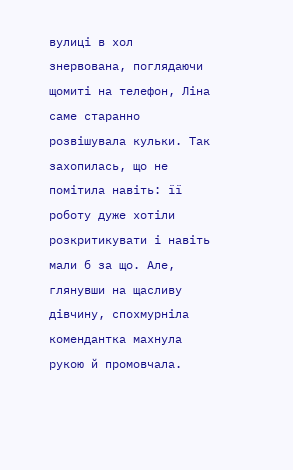вулиці в хол знервована, поглядаючи щомиті на телефон, Ліна саме старанно розвішувала кульки. Так захопилась, що не помітила навіть: її роботу дуже хотіли розкритикувати і навіть мали б за що. Але, глянувши на щасливу дівчину, спохмурніла комендантка махнула рукою й промовчала.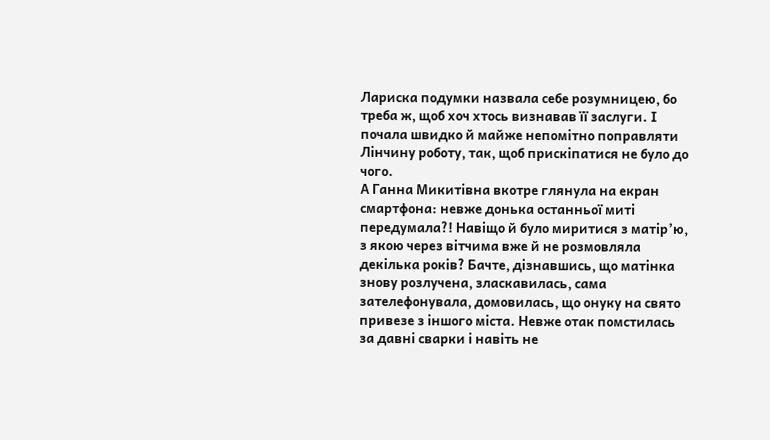Лариска подумки назвала себе розумницею, бо треба ж, щоб хоч хтось визнавав її заслуги. І почала швидко й майже непомітно поправляти Лінчину роботу, так, щоб прискіпатися не було до чого.
А Ганна Микитівна вкотре глянула на екран смартфона: невже донька останньої миті передумала?! Навіщо й було миритися з матір’ю, з якою через вітчима вже й не розмовляла декілька років? Бачте, дізнавшись, що матінка знову розлучена, зласкавилась, сама зателефонувала, домовилась, що онуку на свято привезе з іншого міста. Невже отак помстилась за давні сварки і навіть не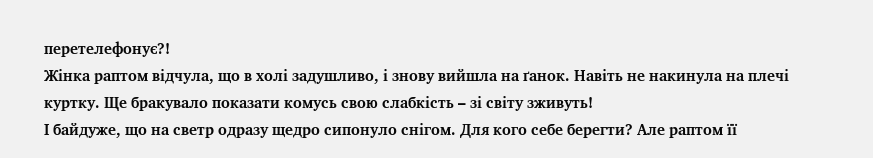перетелефонує?!
Жінка раптом відчула, що в холі задушливо, і знову вийшла на ґанок. Навіть не накинула на плечі куртку. Ще бракувало показати комусь свою слабкість – зі світу зживуть!
І байдуже, що на светр одразу щедро сипонуло снігом. Для кого себе берегти? Але раптом її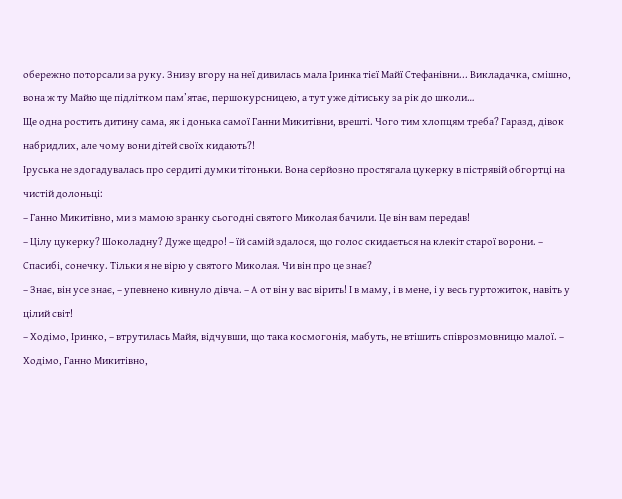обережно поторсали за руку. Знизу вгору на неї дивилась мала Іринка тієї Майї Стефанівни... Викладачка, смішно, вона ж ту Майю ще підлітком пам’ятає, першокурсницею, а тут уже дітиську за рік до школи…
Ще одна ростить дитину сама, як і донька самої Ганни Микитівни, врешті. Чого тим хлопцям треба? Гаразд, дівок набридлих, але чому вони дітей своїх кидають?!
Іруська не здогадувалась про сердиті думки тітоньки. Вона серйозно простягала цукерку в пістрявій обгортці на чистій долоньці:
– Ганно Микитівно, ми з мамою зранку сьогодні святого Миколая бачили. Це він вам передав!
– Цілу цукерку? Шоколадну? Дуже щедро! – їй самій здалося, що голос скидається на клекіт старої ворони. – Спасибі, сонечку. Тільки я не вірю у святого Миколая. Чи він про це знає?
– Знає, він усе знає, – упевнено кивнуло дівча. – А от він у вас вірить! І в маму, і в мене, і у весь гуртожиток, навіть у цілий світ!
– Ходімо, Іринко, – втрутилась Майя, відчувши, що така космогонія, мабуть, не втішить співрозмовницю малої. – Ходімо, Ганно Микитівно,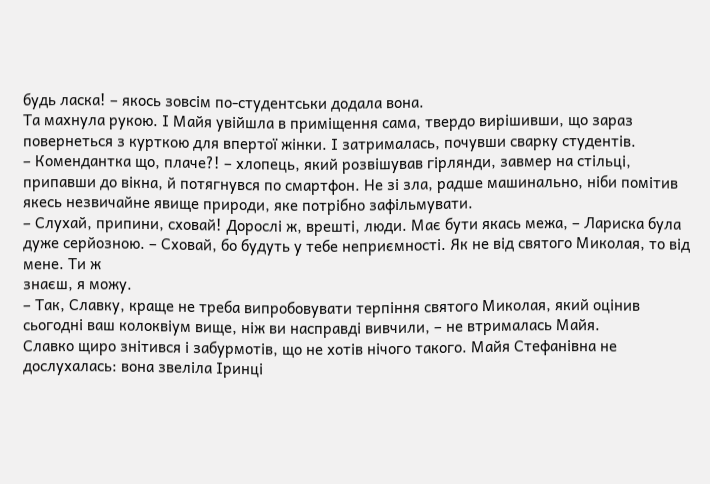будь ласка! – якось зовсім по-студентськи додала вона.
Та махнула рукою. І Майя увійшла в приміщення сама, твердо вирішивши, що зараз повернеться з курткою для впертої жінки. І затрималась, почувши сварку студентів.
– Комендантка що, плаче?! – хлопець, який розвішував гірлянди, завмер на стільці, припавши до вікна, й потягнувся по смартфон. Не зі зла, радше машинально, ніби помітив якесь незвичайне явище природи, яке потрібно зафільмувати.
– Слухай, припини, сховай! Дорослі ж, врешті, люди. Має бути якась межа, – Лариска була дуже серйозною. – Сховай, бо будуть у тебе неприємності. Як не від святого Миколая, то від мене. Ти ж
знаєш, я можу.
– Так, Славку, краще не треба випробовувати терпіння святого Миколая, який оцінив сьогодні ваш колоквіум вище, ніж ви насправді вивчили, – не втрималась Майя.
Славко щиро знітився і забурмотів, що не хотів нічого такого. Майя Стефанівна не дослухалась: вона звеліла Іринці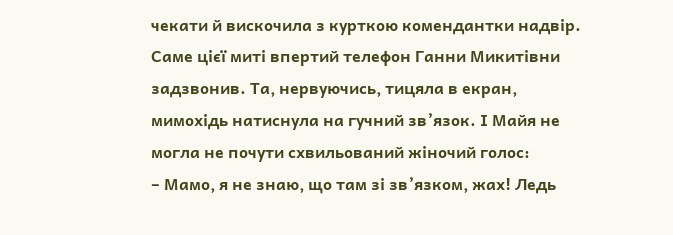чекати й вискочила з курткою комендантки надвір.
Саме цієї миті впертий телефон Ганни Микитівни задзвонив. Та, нервуючись, тицяла в екран, мимохідь натиснула на гучний зв’язок. І Майя не могла не почути схвильований жіночий голос:
– Мамо, я не знаю, що там зі зв’язком, жах! Ледь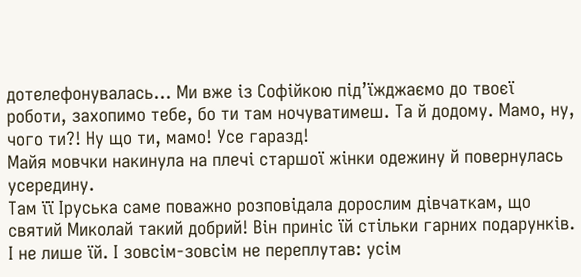дотелефонувалась… Ми вже із Софійкою під’їжджаємо до твоєї роботи, захопимо тебе, бо ти там ночуватимеш. Та й додому. Мамо, ну, чого ти?! Ну що ти, мамо! Усе гаразд!
Майя мовчки накинула на плечі старшої жінки одежину й повернулась усередину.
Там її Іруська саме поважно розповідала дорослим дівчаткам, що святий Миколай такий добрий! Він приніс їй стільки гарних подарунків. І не лише їй. І зовсім-зовсім не переплутав: усім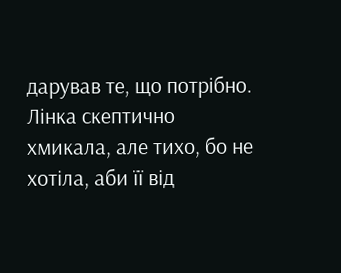дарував те, що потрібно.
Лінка скептично хмикала, але тихо, бо не хотіла, аби її від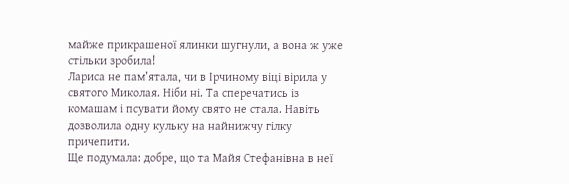майже прикрашеної ялинки шугнули, а вона ж уже стільки зробила!
Лариса не пам’ятала, чи в Ірчиному віці вірила у святого Миколая. Ніби ні. Та сперечатись із комашам і псувати йому свято не стала. Навіть дозволила одну кульку на найнижчу гілку причепити.
Ще подумала: добре, що та Майя Стефанівна в неї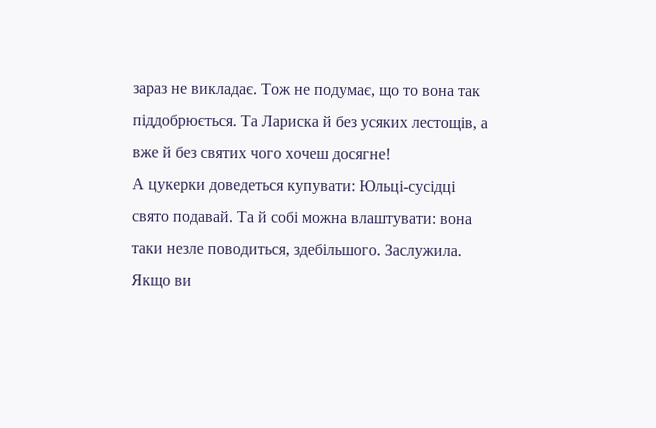зараз не викладає. Тож не подумає, що то вона так піддобрюється. Та Лариска й без усяких лестощів, а вже й без святих чого хочеш досягне!
А цукерки доведеться купувати: Юльці-сусідці свято подавай. Та й собі можна влаштувати: вона таки незле поводиться, здебільшого. Заслужила.
Якщо ви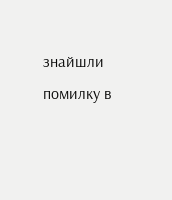знайшли помилку в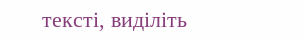тексті, виділіть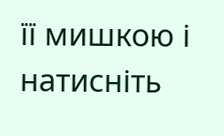її мишкою і натисніть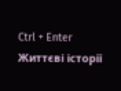Ctrl + Enter
Життєві історії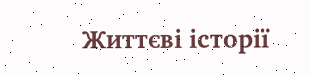Життєві історії